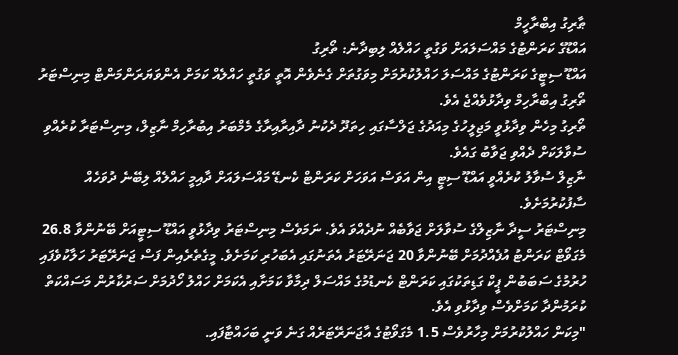ޠާރިގު އިބްރާހީމް
އައްޑޫގެ ކަރަންޓުގެ މައްސަލައަށް ވަގުތީ ހައްލެއް ލިބިދާނެ: ތޯރިގު
އައްޑޫ ސިޓީގެ ކަރަންޓުގެ މައްސަލަ ހައްލުކުރުމަށް މިވަގުތަށް ގެނެވެން އޮތީ ވަގުތީ ހައްލެއް ކަމަށް އެންވަޔަރަންމަންޓް މިނިސްޓަރު ތޯރިގު އިބްރާހިމް ވިދާޅުވެއްޖެ އެވެ.
ތޯރިގު މިހެން ވިދާޅުވީ މަޖިލީހުގެ މިއަދުގެ ޖަލްސާގައި ހިތަދޫ ދެކުނު ދާއިރާއިރާގެ މެމްބަރު އިބުރާހިމް ނާޒިލް، މިނިސްޓަރާ ކުރެއްވި ސުވާލަކަށް ދެއްވި ޖަވާބު ގައެވެ.
ނާޒިލް ސުވާލު ކުރެއްވީ އައްޑޫ ސިޓީ އިން އަވަސް އަވަހަށް ކަރަންޓް ކެނޑޭ މައްސަލައަށް ދާއިމީ ހައްލެއް ލިބޭނެ ދުވަހެއް ސާފުކުރުމަށެވެ.
މިނިސްޓަރު ސީދާ ނާޒިލްގެ ސުވާލަށް ޖަވާބެއް ނުދެއްވަ އެވެ. ނަމަވެސް މިނިސްޓަރު ވިދާޅުވީ އައްޑޫ ސިޓީއަށް ބޭނުންވާ 26.8 މެގަވޯޓް ކަރަންޓު އުފެއްދުމަށް ބޭނުންވާ 20 ޖަނަރޭޓަރު އެތަނުގައި އެބަހުރި ކަމަށެވެ. މީގެތެރެއިން ފަސް ޖަނަރޭޓަރު ހަލާކުވެފައި ހުރުމުގެ ސަބަބުން ޕީކް ގަޑިތަކުގައި ކަރަންޓް ކެނޑުމުގެ މައްސަލް ދިމާވާ ކަމަށާއި އެކަމަށް ހައްލު ހޯދުމަށް ސަރުކާރުން މަސައްކަތް ކުރަމުންދާ ކަމަށްވެސް ވިދާޅުވި އެވެ.
"މިކަން ހައްލުކުރުމަށް މިހާރުވެސް 1.5 މެގަވޯޓުގެ އާޖަނަރޭޓަރެއް ގަނެ ވަނީ ބަހައްޓާފައި.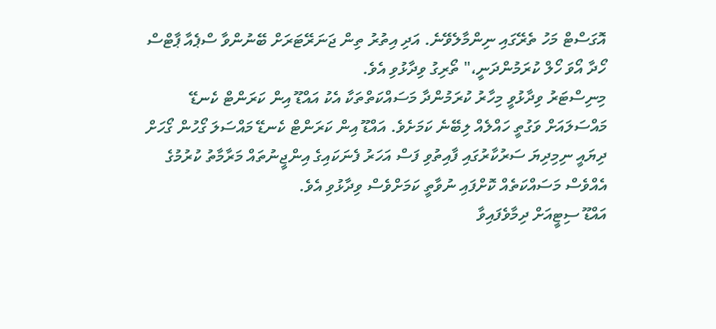އޮގަސްޓް މަހު ތެރޭގައި ނިންމާލެވޭނެ. އަދި އިތުރު ތިން ޖަނަރޭޓަރަށް ބޭނުންވާ ސްޕެއާ ޕާޓްސް ހޯދާ އޯވަ ހޯލް ކުރަމުންދަނީ،" ތޯރިގު ވިދާޅުވި އެވެ.
މިނިސްޓަރު ވިދާޅުވީ މިހާރު ކުރަމުންދާ މަސައްކަތްތަކާ އެކު އައްޑޫ އިން ކަރަންޓް ކެނޑޭ މައްސަލައަށް ވަގުތީ ހައްލެއް ލިބޭނެ ކަމަށެވެ. އައްޑޫ އިން ކަރަންޓް ކެނޑޭ މައްސަލަ ގޯހުން ގޯހަށް ދިޔައީ ނިމިދިޔަ ސަރުކާރުގައި ފާއިތުވި ފަސް އަހަރު ފެނަކައިގެ އިންޖީނުތައް މަރާމާތު ކުރުމުގެ އެއްވެސް މަސައްކަތެއް ކޮށްފައި ނުވާތީ ކަމަށްވެސް ވިދާޅުވި އެވެ.
އައްޑޫ ސިޓީއަށް ދިމާވެފައިވާ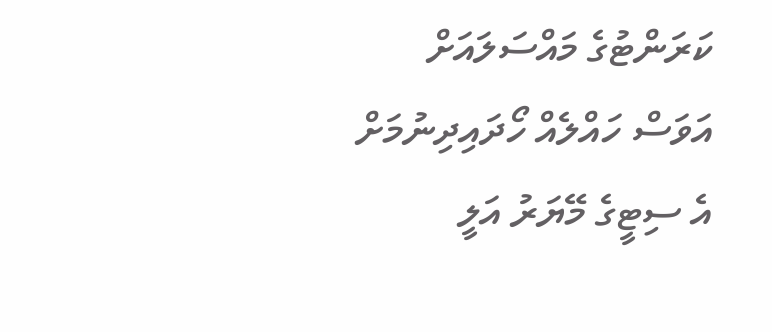ކަރަންޓުގެ މައްސަލައަށް އަވަސް ހައްލެއް ހޯދައިދިނުމަށް އެ ސިޓީގެ މޭޔަރު އަލީ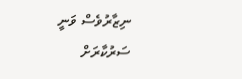ނިޒާރުވެސް ވަނީ ސަރުކާރަށް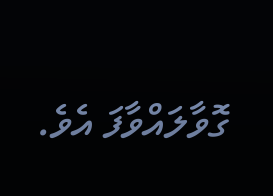ގޮވާލައްވާފަ އެވެ.